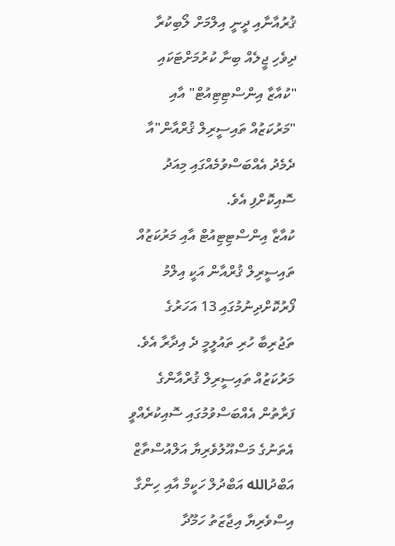ޤުރުއާނާއި ދީނީ އިލްމަށް ލޯބިކުރާ ދިވެހި ޖީލެއް ބިނާ ކުރުމަށްޓަކައި "ކުއާޒާ އިންސްޓިޓިއުޓް" އާއި "މަރުކަޒުއް ތައިސީރިލް ޤުރްއާން"އާ ދެމެދު އެއްބަސްވުމެއްގައި މިއަދު ސޮއިކޮށްފި އެވެ.
ކުއާޒާ އިންސްޓިޓިއުޓް އާއި މަރުކަޒުއް ތައިސީރިލް ޤުރްއާން އަކީ އިލްމު ފޯރުކޮށްދިނުމުގައި 13 އަހަރުގެ ތަޖުރިބާ ހުރި ތައުލީމީ ދެ އިދާރާ އެވެ.
މަރުކަޒުއް ތައިސީރިލް ޤުރްއާންގެ ފަރާތުން އެއްބަސްވުމުގައި ސޮއިކުރެއްވީ އެތަނުގެ މަސްއޫލުވެރިޔާ އަލްއުސްތާޒް އަބްދުالله އަބްދުލް ހަކީމް އާއި ހިންގާ އިސްވެރިޔާ އިޖާޒަތު ހަމޫދާ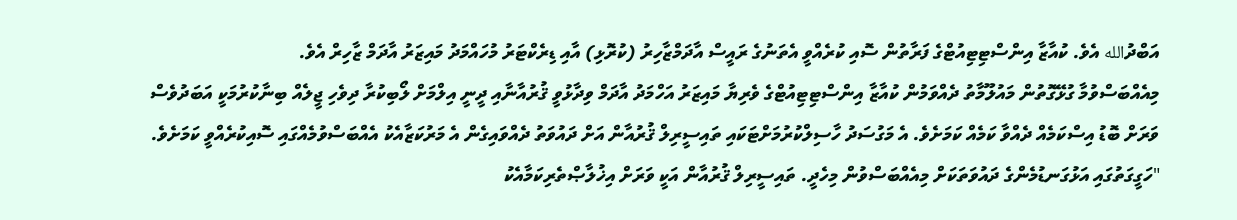އަބްދުالله އެވެ. ކުއާޒާ އިންސްޓިޓިއުޓްގެ ފަރާތުން ސޮއި ކުރެއްވީ އެތަނުގެ ރައީސް އާދަމްޒާހިރު (ކުރޮޅި) އާއި ޑިރެކްޓަރު މުހައްމަދު މައިޒަރު އާދަމް ޒާހިރް އެވެ.
މިއެއްބަސްވުމާ ގުޅޭގޮތުން މައުލޫމާތު ދެއްވަމުން ކުއާޒާ އިންސްޓިޓިއުޓްގެ ވެރިޔާ މައިޒަރު އަހްމަދު އާދަމް ވިދާޅުވީ ޤުރުއާނާއި ދީނީ އިލްމަށް ލޯބިކުރާ ދިވެހި ޖީލެއް ބިނާކުރުމަކީ އަބަދުވެސް ވަރަށް ބޮޑު އިސްކަމެއް ދެއްވާ ކަމެއް ކަމަށެވެ. އެ މަގުސަދު ހާސިލްކުރުމަށްޓަކައި ތައިސީރިލް ޤުރުއާން އަށް ދައުވަތު ދެއްވައިގެން އެ މަރުކަޒާއެކު އެއްބަސްވުމެއްގައި ސޮއިކުރެއްވީ ކަމަށެވެ.
"ހަގީގަތުގައި އަޅުގަނޑުމެންގެ ދައުވަތަކަށް މިއެއްބަސްވުން މިހެދީ. ތައިސީރިލް ޤުރުއާން އަކީ ވަރަށް އިޚުލާޞްތެރިކަމާއެކު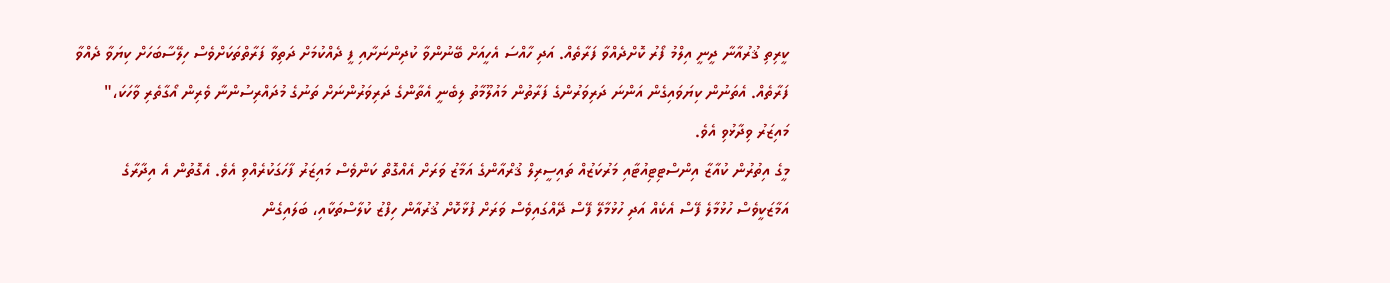ކީރިތި ޤުރުއާނާ ދީނީ އިލްމު ފޯރު ކޮށްދެއްވާ ފަރާތެއް. އަދި ހާއްސަ އެހީއަށް ބޭނުންވާ ކުދިންނަށާއި ފީ ދެއްކުމަށް ދަތިވާ ފަރާތްތަކަށްވެސް ހިލޭސާބަހަށް ކިޔަވާ ދެއްވާ ފަރާތެއް. އެތަނުން ކިޔަވައިގެން އަންނަ ދަރިވަރުންގެ ފަރާތުން މައުލޫމާތު ލިބެނީ އެތާންގެ ދަރިވަރުންނަށް ތަނުގެ މުދައްރިސުންނާ ވެރިން އޯގާތެރި ވާހަކަ،" މައިޒަރު ވިދާޅުވި އެވެ.
މީގެ އިތުރުން ކުއާޒާ އިންސްޓިޓިއުޓާއި މަރުކަޒުއް ތައިސީރިލް ޤުރްއާންގެ އަމާޒު ވަރަށް އެއްގޮތް ކަންވެސް މައިޒަރު ފާހަގަކުރެއްވި އެވެ. އެގޮތުން އެ އިދާރާގެ އަމާޒަކީވެސް ހުޅުމާލެ ފޭސް އެކެއް އަދި ހުޅުމާލޭ ފޭސް ދޭއްގައިވެސް ވަރަށް ފުޅާކޮށް ޤުރުއާން ހިފްޒު ކުލާސްތަކާއި، ބަލައިގެން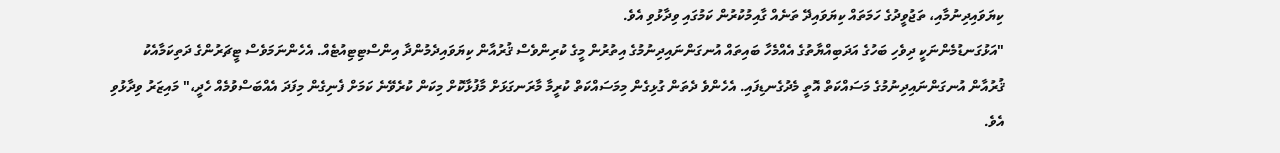ކިޔަވައިދިނުމާއި، ތަޖުވީދުގެ ހަމަތައް ކިޔަވައިދޭ ތަނެއް ގާއިމުކުރުން ކަމުގައި ވިދާޅުވި އެވެ.
"އަޅުގަނޑުމެންނަކީ ދިވެހި ބަހުގެ އަދަބިއްޔާތުގެ އެއްމެހާ ބައިތައް އުނގަންނައިދިނުމުގެ އިތުރުން މީގެ ކުރިންވެސް ޤުރުއާން ކިޔަވައިދެމުންދާ އިންސްޓިޓިއުޓެއް. އެހެންނަމަވެސް ޓީޗަރުންގެ ދަތިކަމާއެކު ޤުރުއާން އުނގަންނައިދިނުމުގެ މަސައްކަތް އޮތީ މެދުގެނޑިފައި. އެހެންވެ ދެތަން ގުޅިގެން މިމަސައްކަތް ކުރީމާ މާރަނގަޅަށް މާފުޅާކޮށް މިކަން ކުރެވޭނެ ކަމަށް ފެނިގެން މިފަދަ އެއްބަސްވުމެއް ހެދީ،" މައިޒަރު ވިދާޅުވި އެވެ.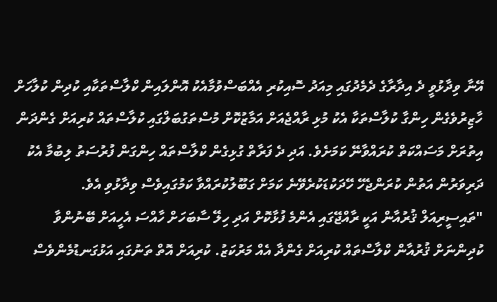އޭނާ ވިދާޅުވީ ދެ އިދާރާގެ ދެމެދުގައި މިއަދު ސޮއިކުރި އެއްބަސްވުމާއެކު އޮންލައިން ކްލާސްތަކާއި ކުދިން ކުލާހަށް ހާޒިރުވެގެން ހިންގާ ކުލާސްތަކާ އެކު މުޅި ރާއްޖެއަށް އަމާޒުކޮށް މުސްތަގުބަލްގައި ކުލާސްތައް ކުރިއަށް ގެންދަން އިތުރަށް މަސައްކަތް ކުރައްވާނޭ ކަމަށެވެ. އަދި ދެ ފަރާތް ގުޅިގެން ކްލާސްތައް ހިންގަން ފުރުސަތު ލިބުމާ އެކު ދަރިވަރުން އަތުން ކުރަންޖެހޭ ހޭދަކުޑަކުރެވޭނެ ކަމަށް ގަބޫލުކުރައްވާ ކަމުގައިވެސް ވިދާޅުވި އެވެ.
"ތައިސީރިއަލް ޤުރުއާން އަކީ ރާއްޖޭގައި އެންމެ ފުޅާކޮށް އަދި ހިލޭ ސާބަހަށް ހާއްސަ އެހީއަށް ބޭނުންވާ ކުދިންނަށް ޤުރުއާން ކްލާސްތައް ކުރިއަށް ގެންދާ އެއް މަރުކަޒު. ކުރިއަށް އޮތް ތަނުގައި އަޅުގަނޑުމެންވެސް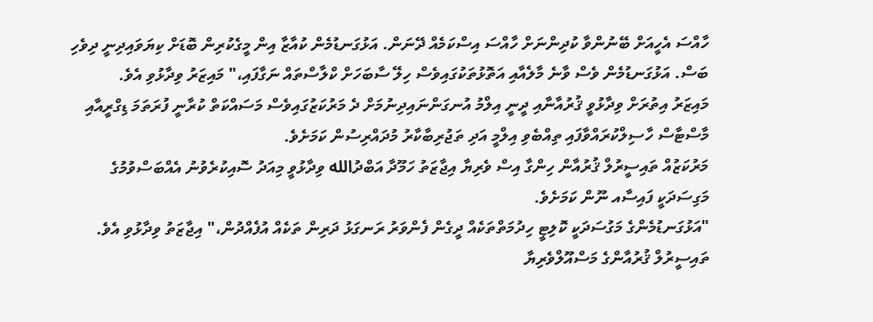ހާއްސަ އެހީއަށް ބޭނުންވާ ކުދިންނަށް ހާއްސަ އިސްކަމެއް ދޭނަން. އަޅުގަނޑުމެން ކުއާޒާ އިން މީގެކުރިން ބޮޑަށް ކިޔަވައިދިނީ ދިވެހި ބަސް. އަޅުގަނޑުމެން ވެސް ވާނެ މާލެއާއި އަތޮޅުތަކުގައިވެސް ހިލޭ ސާބަހަށް ކްލާސްތައް ނަގާފައި،" މައިޒަރު ވިދާޅުވި އެވެ.
މައިޒަރު އިތުރަށް ވިދާޅުވީ ޤުރުއާނާއި ދީނީ އިލްމު އުނގަންނައިދިނުމަށް ދެ މަރުކަޒުގައިވެސް މަސައްކަތް ކުރާނީ ފުރަތަމަ ޑިގްރީއާއި މާސްޓާސް ހާސިލްކުރައްވާފައި ތިއްބެވި އިލްމީ އަދި ތަޖުރިބާކާރު މުދައްރިސުން ކަމަށެވެ.
މަރުކަޒުއް ތައިސީރުލް ޤުރުއާން ހިންގާ އިސް ވެރިޔާ އިޖާޒަތު ހަމޫދާ އަބްދުالله ވިދާޅުވީ މިއަދު ސޮއިކުރެވުނު އެއްބަސްވުމުގެ މަގިސަދަކީ ފައިސާއ ނޫން ކަމަށެވެ.
"އަޅުގަނޑުމެންގެ މަގުސަދަކީ ކޮލިޓީ ހިދުމަތްތަކެއް ދީގެން ފެންވަރު ރަނގަޅު ދަރިން ތަކެއް އުފެއްދުން،" އިޖާޒަތު ވިދާޅުވި އެވެ.
ތައިސީރުލް ޤުރުއާންގެ މަސްއޫލްވެރިޔާ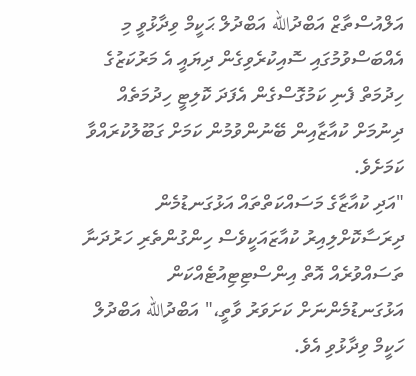އަލްއުސްތާޒް އަބްދުالله އަބްދުލް ޙަކީމް ވިދާޅުވީ މި އެއްބަސްވުމުގައި ސޮއިކުރެވިގެން ދިޔައީ އެ މަރުކަޒުގެ ހިދުމަތް ފެނި ކަމުގޮސްގެން އެފަދަ ކޮލިޓީ ހިދުމަތެއް ދިނުމަށް ކުއާޒާއިން ބޭނުންވުމުން ކަމަށް ގަބޫލުކުރައްވާ ކަމަށެވެ.
"އަދި ކުއާޒާގެ މަސައްކަތްތައް އަޅުގަނޑުމެން ދިރަސާކޮށްލިއިރު ކުއާޒައަކީވެސް ހިންގުންތެރި ހަރުދަނާ ތަސައްވުރެއް އޮތް އިންސްޓިޓިއުޓެއްކަން އަޅުގަނޑުމެންނަށް ކަށަވަރު ވާތީ،" އަބްދުالله އަބްދުލް ހަކީމް ވިދާޅުވި އެވެ.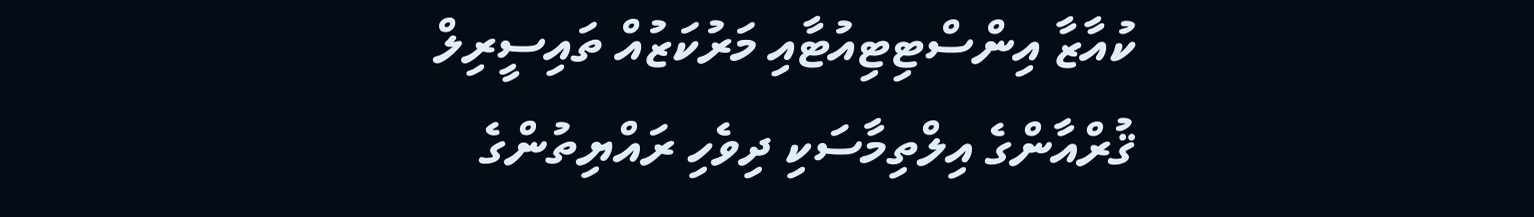ކުއާޒާ އިންސްޓިޓިއުޓާއި މަރުކަޒުއް ތައިސީރިލް ޤުރްއާންގެ އިލްތިމާސަކި ދިވެހި ރައްޔިތުންގެ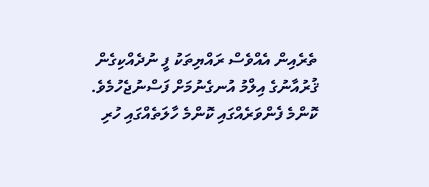ތެރެއިން އެއްވެސް ރައްޔިތަކު ފީ ނުދެއްކިގެން ޤުރުއާނުގެ އިލްމު އުނގެނުމަށް ފަސްނުޖެހުމެވެ. ކޮންމެ ފެންވަރެއްގައި ކޮންމެ ހާލަތެއްގައި ހުރި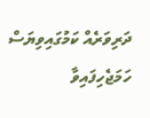ދަރިވަރެއް ކަމުގައިވިޔަސް ހަމަޖެހިފައިވާ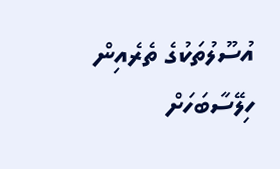އުސޫލުތަކުގެ ތެރެއިން ހިލޭސާބަހަށް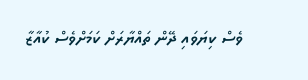ވެސް ކިޔަވައި ދޭން ތައްޔާރަށް ކަމަށްވެސް ކުއާޒާ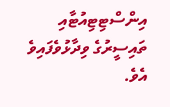އިންސްޓިޓިއުޓާއި ތައިސީރުގެ ވިދާޅުވެފައިވެ އެވެ.